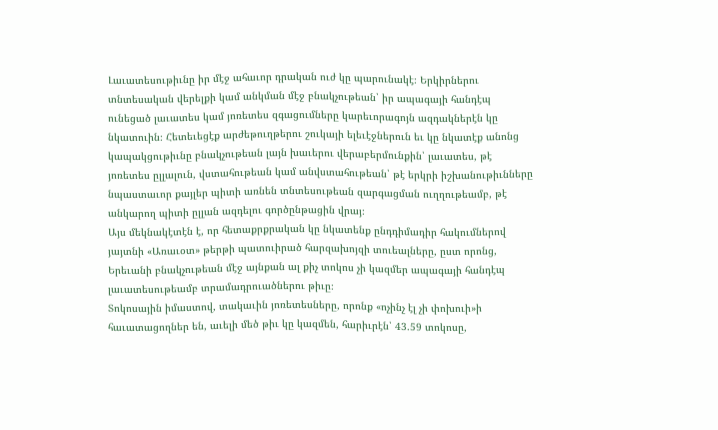Լաւատեսութիւնը իր մէջ ահաւոր դրական ուժ կը պարունակէ։ Երկիրներու տնտեսական վերելքի կամ անկման մէջ բնակչութեան՝ իր ապագայի հանդէպ ունեցած լաւատես կամ յոռետես զգացումները կարեւորագոյն ազդակներէն կը նկատուին։ Հետեւեցէք արժեթուղթերու շուկայի ելեւէջներուն եւ կը նկատէք անոնց կապակցութիւնը բնակչութեան լայն խաւերու վերաբերմունքին՝ լաւատես, թէ յոռետես ըլլալուն, վստահութեան կամ անվստահութեան՝ թէ երկրի իշխանութիւնները նպաստաւոր քայլեր պիտի առնեն տնտեսութեան զարգացման ուղղութեամբ, թէ անկարող պիտի ըլլան ազդելու գործընթացին վրայ։
Այս մեկնակէտէն է, որ հետաքրքրական կը նկատենք ընդդիմադիր հակումներով յայտնի «Առաւօտ» թերթի պատուիրած հարզախոյզի տուեալները, ըստ որոնց, Երեւանի բնակչութեան մէջ այնքան ալ քիչ տոկոս չի կազմեր ապագայի հանդէպ լաւատեսութեամբ տրամադրուածներու թիւը։
Տոկոսային իմաստով, տակաւին յոռետեսները, որոնք «ոչինչ էլ չի փոխուի»ի հաւատացողներ են, աւելի մեծ թիւ կը կազմեն, հարիւրէն՝ 43.59 տոկոսը,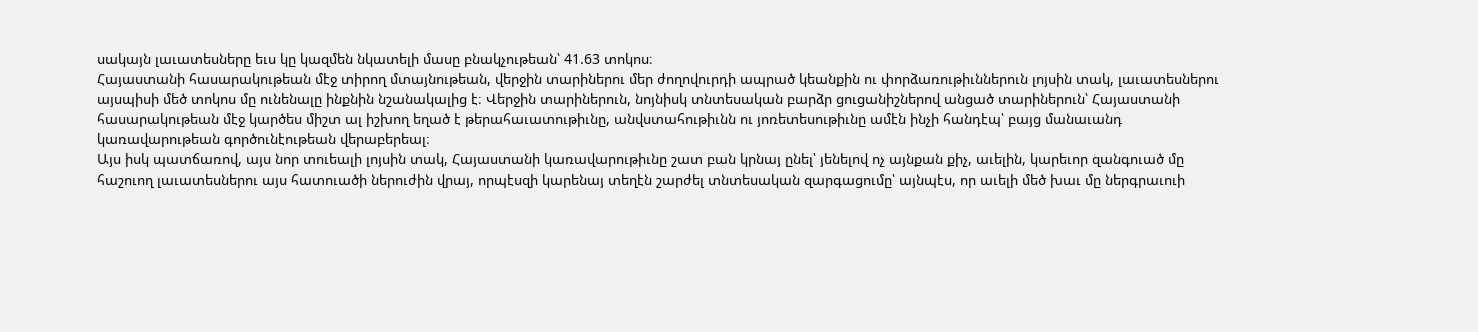սակայն լաւատեսները եւս կը կազմեն նկատելի մասը բնակչութեան՝ 41.63 տոկոս։
Հայաստանի հասարակութեան մէջ տիրող մտայնութեան, վերջին տարիներու մեր ժողովուրդի ապրած կեանքին ու փորձառութիւններուն լոյսին տակ, լաւատեսներու այսպիսի մեծ տոկոս մը ունենալը ինքնին նշանակալից է։ Վերջին տարիներուն, նոյնիսկ տնտեսական բարձր ցուցանիշներով անցած տարիներուն՝ Հայաստանի հասարակութեան մէջ կարծես միշտ ալ իշխող եղած է թերահաւատութիւնը, անվստահութիւնն ու յոռետեսութիւնը ամէն ինչի հանդէպ՝ բայց մանաւանդ կառավարութեան գործունէութեան վերաբերեալ։
Այս իսկ պատճառով, այս նոր տուեալի լոյսին տակ, Հայաստանի կառավարութիւնը շատ բան կրնայ ընել՝ յենելով ոչ այնքան քիչ, աւելին, կարեւոր զանգուած մը հաշուող լաւատեսներու այս հատուածի ներուժին վրայ, որպէսզի կարենայ տեղէն շարժել տնտեսական զարգացումը՝ այնպէս, որ աւելի մեծ խաւ մը ներգրաւուի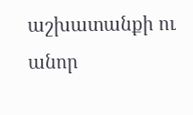աշխատանքի ու անոր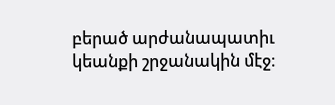բերած արժանապատիւ կեանքի շրջանակին մէջ։